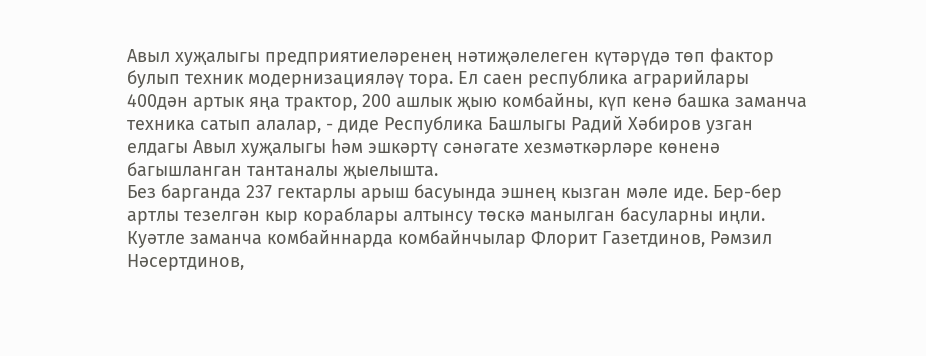Авыл хуҗалыгы предприятиеләренең нәтиҗәлелеген күтәрүдә төп фактор булып техник модернизацияләү тора. Ел саен республика аграрийлары 400дән артык яңа трактор, 200 ашлык җыю комбайны, күп кенә башка заманча техника сатып алалар, - диде Республика Башлыгы Радий Хәбиров узган елдагы Авыл хуҗалыгы һәм эшкәртү сәнәгате хезмәткәрләре көненә багышланган тантаналы җыелышта.
Без барганда 237 гектарлы арыш басуында эшнең кызган мәле иде. Бер-бер артлы тезелгән кыр кораблары алтынсу төскә манылган басуларны иңли. Куәтле заманча комбайннарда комбайнчылар Флорит Газетдинов, Рәмзил Нәсертдинов,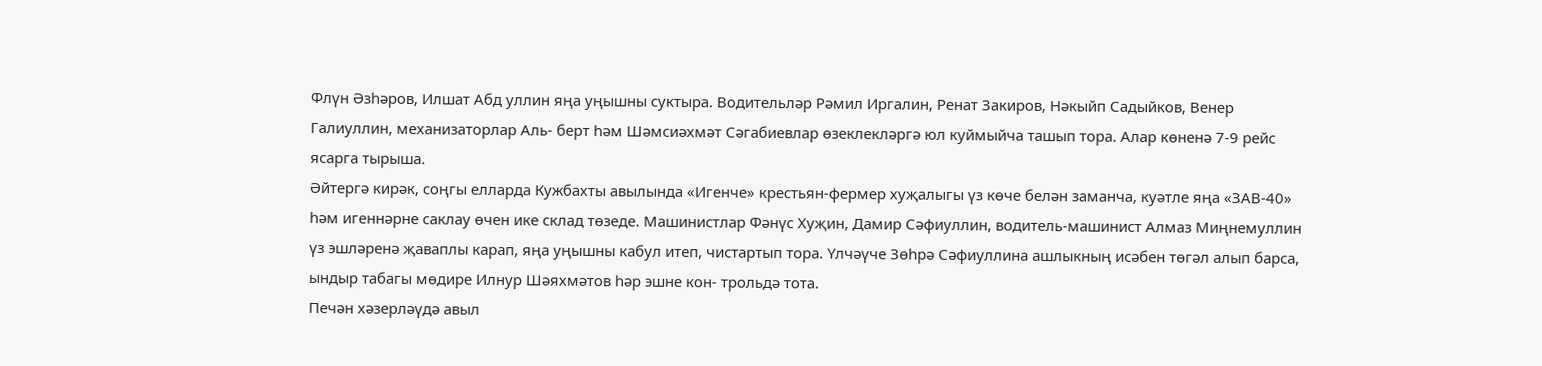Флүн Әзһәров, Илшат Абд уллин яңа уңышны суктыра. Водительләр Рәмил Иргалин, Ренат Закиров, Нәкыйп Садыйков, Венер Галиуллин, механизаторлар Аль- берт һәм Шәмсиәхмәт Сәгабиевлар өзеклекләргә юл куймыйча ташып тора. Алар көненә 7-9 рейс ясарга тырыша.
Әйтергә кирәк, соңгы елларда Кужбахты авылында «Игенче» крестьян-фермер хуҗалыгы үз көче белән заманча, куәтле яңа «ЗАВ-40» һәм игеннәрне саклау өчен ике склад төзеде. Машинистлар Фәнүс Хуҗин, Дамир Сәфиуллин, водитель-машинист Алмаз Миңнемуллин үз эшләренә җаваплы карап, яңа уңышны кабул итеп, чистартып тора. Үлчәүче Зөһрә Сәфиуллина ашлыкның исәбен төгәл алып барса, ындыр табагы мөдире Илнур Шәяхмәтов һәр эшне кон- трольдә тота.
Печән хәзерләүдә авыл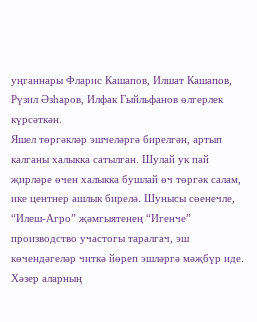уңганнары Фларис Кашапов, Илшат Кашапов, Рүзил Әзһаров, Илфак Гыйльфанов өлгерлек күрсәткән.
Яшел төргәкләр эшчеләргә бирелгән, артып калганы халыкка сатылган. Шулай ук пай җирләре өчен халыкка бушлай өч төргәк салам, ике центнер ашлык бирелә. Шунысы сөенечле, “Илеш-Агро” җәмгыятенең “Игенче” производство участогы таралгач, эш көчендәгеләр читкә йөреп эшләргә мәҗбүр иде. Хәзер аларның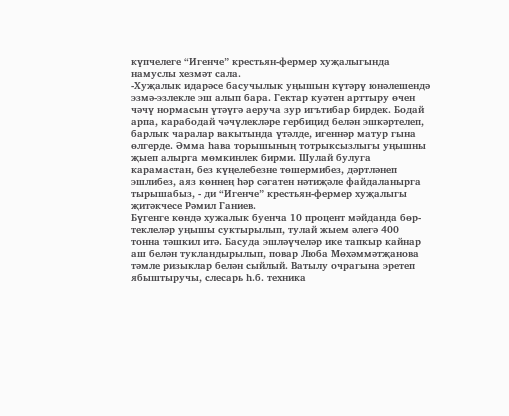күпчелеге “Игенче” крестьян-фермер хуҗалыгында намуслы хезмәт сала.
-Хуҗалык идарәсе басучылык уңышын күтәрү юнәлешендә эзмә-эзлекле эш алып бара. Гектар куәтен арттыру өчен чәчү нормасын үтәүгә аеруча зур игътибар бирдек. Бодай арпа, карабодай чәчүлекләре гербицид белән эшкәртелеп, барлык чаралар вакытында үтәлде, игеннәр матур гына өлгерде. Әмма һава торышының тотрыксызлыгы уңышны җыеп алырга мөмкинлек бирми. Шулай булуга карамастан, без күңелебезне төшермибез, дәртләнеп эшлибез, аяз көннең һәр сәгатен нәтиҗәле файдаланырга тырышабыз, - ди “Игенче” крестьян-фермер хуҗалыгы җитәкчесе Рәмил Ганиев.
Бүгенге көндә хужалык буенча 10 процент мәйданда бөр-теклеләр уңышы суктырылып, тулай жыем әлегә 400 тонна тәшкил итә. Басуда эшләүчеләр ике тапкыр кайнар аш белән тукландырылып, повар Люба Мөхәммәтҗанова тәмле ризыклар белән сыйлый. Ватылу очрагына эретеп ябыштыручы, слесарь һ.б. техника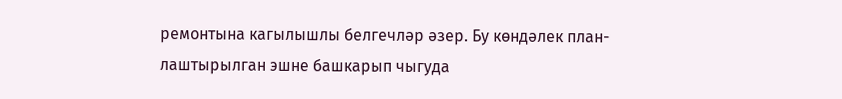ремонтына кагылышлы белгечләр әзер. Бу көндәлек план- лаштырылган эшне башкарып чыгуда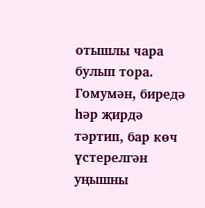отышлы чара булып тора. Гомумән, биредә һәр җирдә тәртип, бар көч үстерелгән уңышны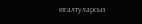югалтуларсыз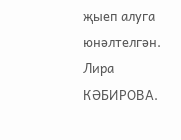җыеп алуга юнәлтелгән.
Лира КӘБИРОВА.